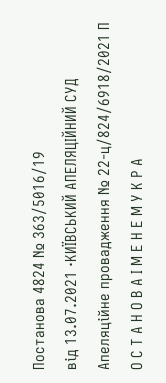Постанова 4824 № 363/5016/19
від 13.07.2021 ·КИЇВСЬКИЙ АПЕЛЯЦІЙНИЙ СУД Апеляційне провадження № 22-ц/824/6918/2021 П О С Т А Н О В А І М Е Н Е М У К Р А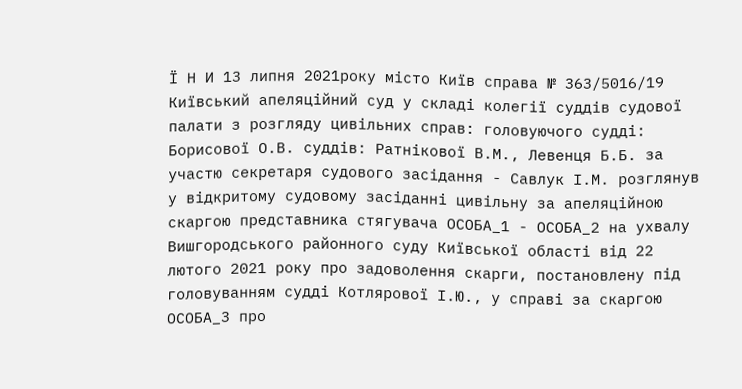Ї Н И 13 липня 2021року місто Київ справа № 363/5016/19 Київський апеляційний суд у складі колегії суддів судової палати з розгляду цивільних справ: головуючого судді: Борисової О.В. суддів: Ратнікової В.М., Левенця Б.Б. за участю секретаря судового засідання - Савлук І.М. розглянув у відкритому судовому засіданні цивільну за апеляційною скаргою представника стягувача ОСОБА_1 - ОСОБА_2 на ухвалу Вишгородського районного суду Київської області від 22 лютого 2021 року про задоволення скарги, постановлену під головуванням судді Котлярової І.Ю., у справі за скаргою ОСОБА_3 про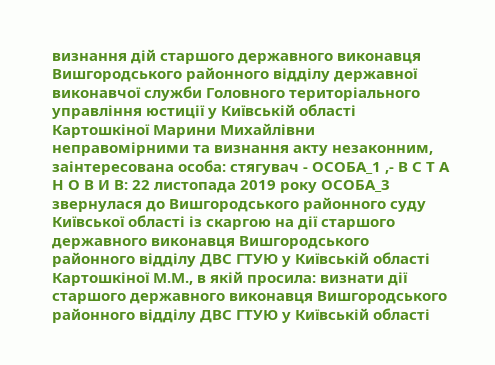визнання дій старшого державного виконавця Вишгородського районного відділу державної виконавчої служби Головного територіального управління юстиції у Київській області Картошкіної Марини Михайлівни неправомірними та визнання акту незаконним, заінтересована особа: стягувач - ОСОБА_1 ,- В С Т А Н О В И В: 22 листопада 2019 року ОСОБА_3 звернулася до Вишгородського районного суду Київської області із скаргою на дії старшого державного виконавця Вишгородського районного відділу ДВС ГТУЮ у Київській області Картошкіної М.М., в якій просила: визнати дії старшого державного виконавця Вишгородського районного відділу ДВС ГТУЮ у Київській області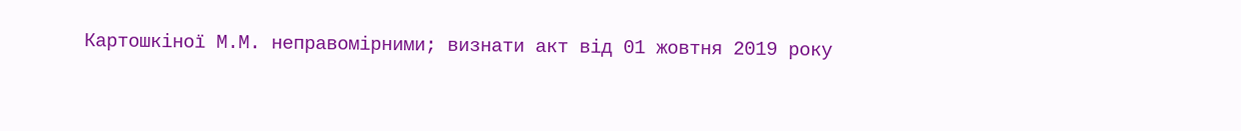Картошкіної М.М. неправомірними; визнати акт від 01 жовтня 2019 року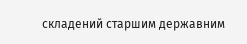складений старшим державним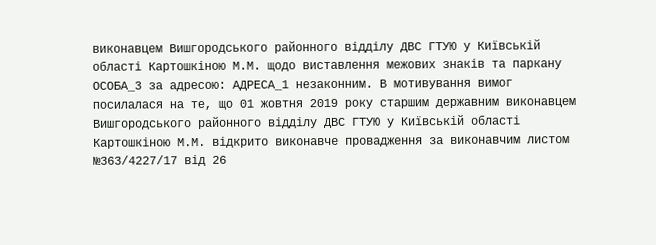виконавцем Вишгородського районного відділу ДВС ГТУЮ у Київській області Картошкіною М.М. щодо виставлення межових знаків та паркану ОСОБА_3 за адресою: АДРЕСА_1 незаконним. В мотивування вимог посилалася на те, що 01 жовтня 2019 року старшим державним виконавцем Вишгородського районного відділу ДВС ГТУЮ у Київській області Картошкіною М.М. відкрито виконавче провадження за виконавчим листом №363/4227/17 від 26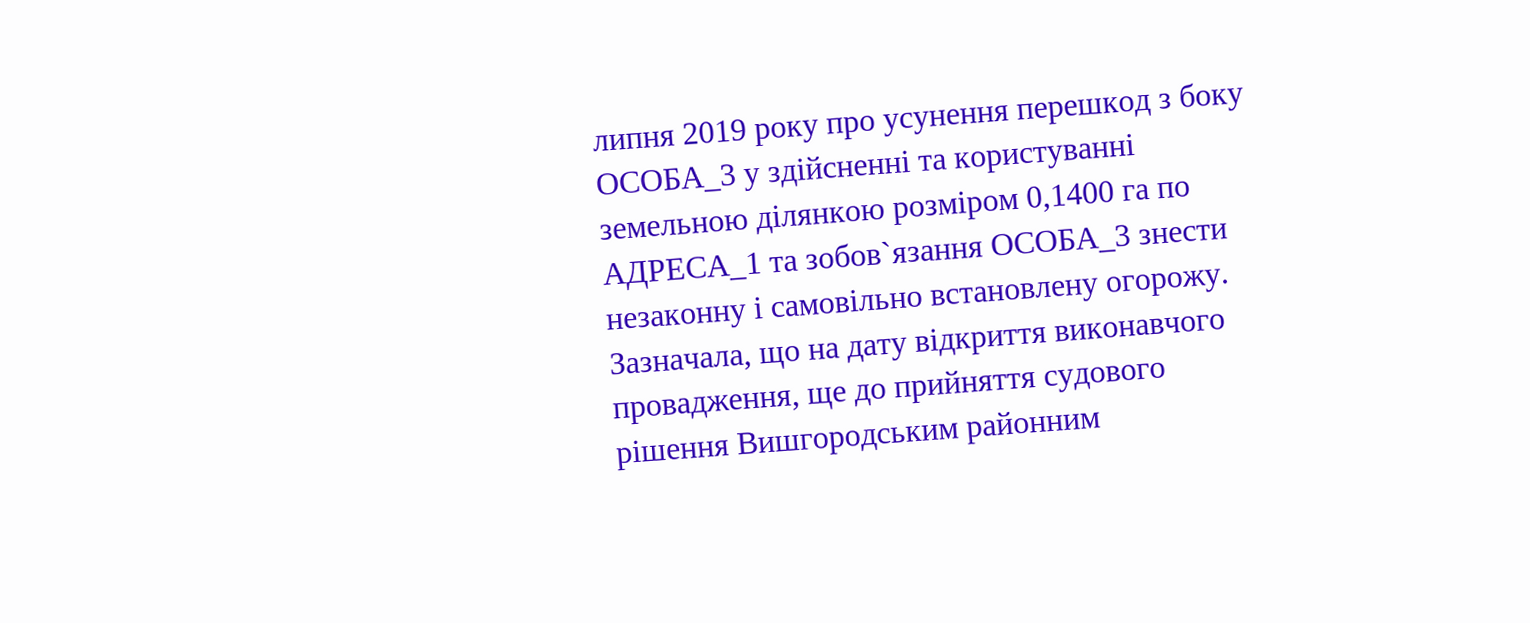липня 2019 року про усунення перешкод з боку ОСОБА_3 у здійсненні та користуванні земельною ділянкою розміром 0,1400 га по АДРЕСА_1 та зобов`язання ОСОБА_3 знести незаконну і самовільно встановлену огорожу. Зазначала, що на дату відкриття виконавчого провадження, ще до прийняття судового рішення Вишгородським районним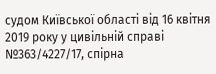судом Київської області від 16 квітня 2019 року у цивільній справі №363/4227/17, спірна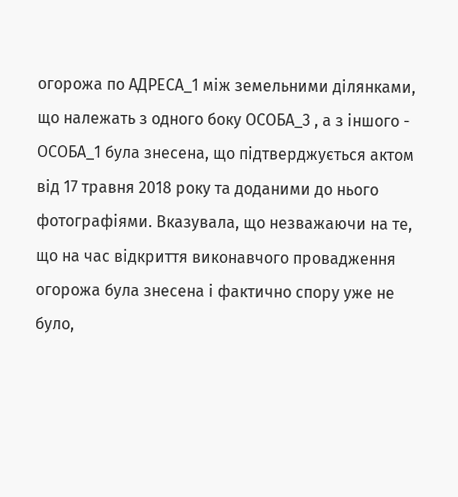огорожа по АДРЕСА_1 між земельними ділянками, що належать з одного боку ОСОБА_3 , а з іншого - ОСОБА_1 була знесена, що підтверджується актом від 17 травня 2018 року та доданими до нього фотографіями. Вказувала, що незважаючи на те, що на час відкриття виконавчого провадження огорожа була знесена і фактично спору уже не було,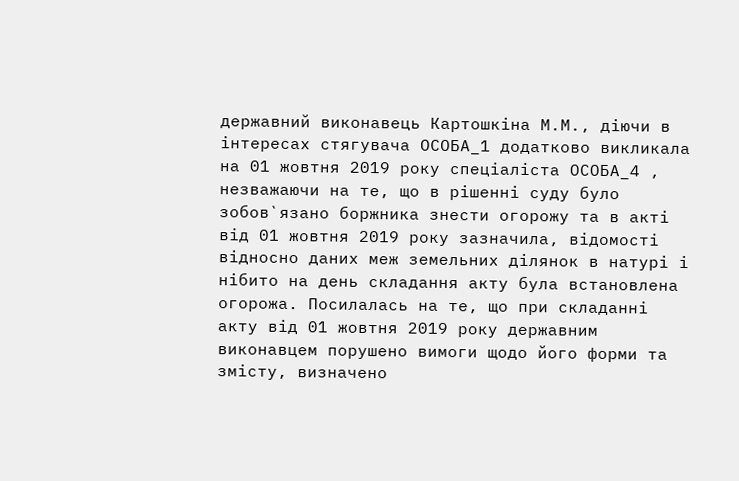державний виконавець Картошкіна М.М., діючи в інтересах стягувача ОСОБА_1 додатково викликала на 01 жовтня 2019 року спеціаліста ОСОБА_4 , незважаючи на те, що в рішенні суду було зобов`язано боржника знести огорожу та в акті від 01 жовтня 2019 року зазначила, відомості відносно даних меж земельних ділянок в натурі і нібито на день складання акту була встановлена огорожа. Посилалась на те, що при складанні акту від 01 жовтня 2019 року державним виконавцем порушено вимоги щодо його форми та змісту, визначено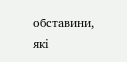обставини, які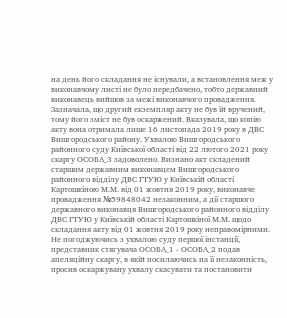на день його складання не існували, а встановлення меж у виконавчому листі не було передбачено, тобто державний виконавець вийшов за межі виконавчого провадження. Зазначала, що другий екземпляр акту не був їй вручений, тому його зміст не був оскаржений. Вказувала, що копію акту вона отримала лише 16 листопада 2019 року в ДВС Вишгородського району. Ухвалою Вишгородського районного суду Київської області від 22 лютого 2021 року скаргу ОСОБА_3 задоволено. Визнано акт складений старшим державним виконавцем Вишгородського районного відділу ДВС ГТУЮ у Київській області Картошкіною М.М. від 01 жовтня 2019 року, виконавче провадження №59848042 незаконним, а дії старшого державного виконавця Вишгородського районного відділу ДВС ГТУЮ у Київській області Картошкіної М.М. щодо складання акту від 01 жовтня 2019 року неправомірними. Не погоджуючись з ухвалою суду першої інстанції, представник стягувача ОСОБА_1 - ОСОБА_2 подав апеляційну скаргу, в якій посилаючись на її незаконність, просив оскаржувану ухвалу скасувати та постановити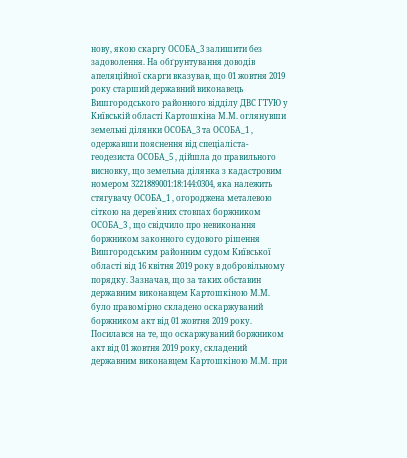нову, якою скаргу ОСОБА_3 залишити без задоволення. На обґрунтування доводів апеляційної скарги вказував, що 01 жовтня 2019 року старший державний виконавець Вишгородського районного відділу ДВС ГТУЮ у Київській області Картошкіна М.М. оглянувши земельні ділянки ОСОБА_3 та ОСОБА_1 , одержавши пояснення від спеціаліста-геодезиста ОСОБА_5 , дійшла до правильного висновку, що земельна ділянка з кадастровим номером 3221889001:18:144:0304, яка належить стягувачу ОСОБА_1 , огороджена металевою сіткою на дерев`яних стовпах боржником ОСОБА_3 , що свідчило про невиконання боржником законного судового рішення Вишгородським районним судом Київської області від 16 квітня 2019 року в добровільному порядку. Зазначав, що за таких обставин державним виконавцем Картошкіною М.М. було правомірно складено оскаржуваний боржником акт від 01 жовтня 2019 року. Посилався на те, що оскаржуваний боржником акт від 01 жовтня 2019 року, складений державним виконавцем Картошкіною М.М. при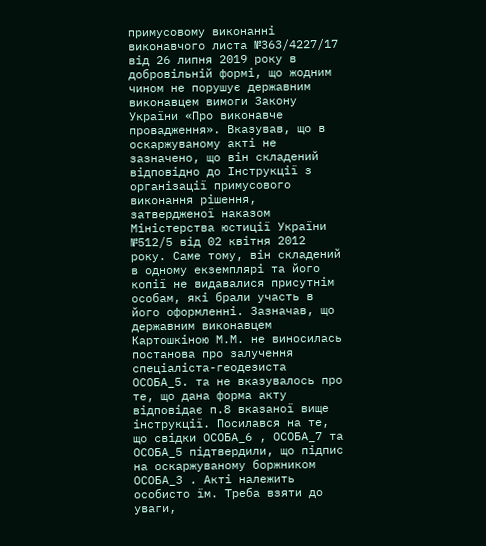примусовому виконанні виконавчого листа №363/4227/17 від 26 липня 2019 року в добровільній формі, що жодним чином не порушує державним виконавцем вимоги Закону України «Про виконавче провадження». Вказував, що в оскаржуваному акті не зазначено, що він складений відповідно до Інструкції з організації примусового виконання рішення, затвердженої наказом Міністерства юстиції України №512/5 від 02 квітня 2012 року. Саме тому, він складений в одному екземплярі та його копії не видавалися присутнім особам, які брали участь в його оформленні. Зазначав, що державним виконавцем Картошкіною М.М. не виносилась постанова про залучення спеціаліста-геодезиста ОСОБА_5. та не вказувалось про те, що дана форма акту відповідає п.8 вказаної вище інструкції. Посилався на те, що свідки ОСОБА_6 , ОСОБА_7 та ОСОБА_5 підтвердили, що підпис на оскаржуваному боржником ОСОБА_3 . Акті належить особисто їм. Треба взяти до уваги,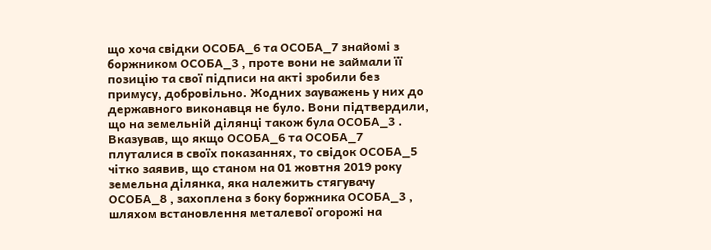що хоча свідки ОСОБА_6 та ОСОБА_7 знайомі з боржником ОСОБА_3 , проте вони не займали її позицію та свої підписи на акті зробили без примусу, добровільно. Жодних зауважень у них до державного виконавця не було. Вони підтвердили, що на земельній ділянці також була ОСОБА_3 . Вказував, що якщо ОСОБА_6 та ОСОБА_7 плуталися в своїх показаннях, то свідок ОСОБА_5 чітко заявив, що станом на 01 жовтня 2019 року земельна ділянка, яка належить стягувачу ОСОБА_8 , захоплена з боку боржника ОСОБА_3 , шляхом встановлення металевої огорожі на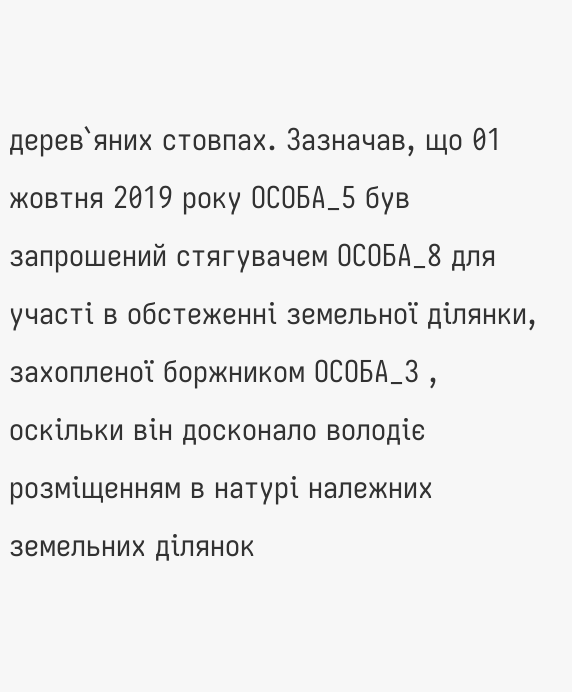дерев`яних стовпах. Зазначав, що 01 жовтня 2019 року ОСОБА_5 був запрошений стягувачем ОСОБА_8 для участі в обстеженні земельної ділянки, захопленої боржником ОСОБА_3 , оскільки він досконало володіє розміщенням в натурі належних земельних ділянок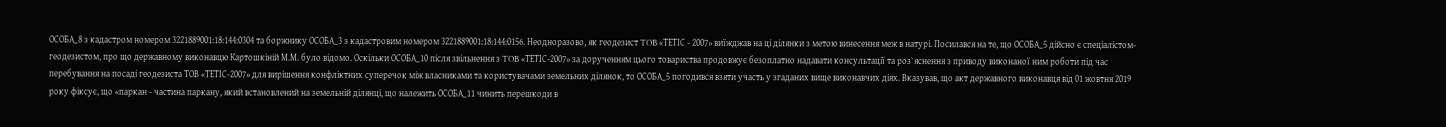ОСОБА_8 з кадастром номером 3221889001:18:144:0304 та боржнику ОСОБА_3 з кадастровим номером 3221889001:18:144:0156. Неодноразово, як геодезист TOB «ТЕТІС - 2007» виїжджав на ці ділянки з метою винесення меж в натурі. Посилався на те, що ОСОБА_5 дійсно є спеціалістом-геодезистом, про що державному виконавцю Картошкіній М.М. було відомо. Оскільки ОСОБА_10 після звільнення з TOB «ТЕТІС-2007» за дорученням цього товариства продовжує безоплатно надавати консультації та роз`яснення з приводу виконаної ним роботи під час перебування на посаді геодезиста ТОВ «ТЕТІС-2007» для вирішення конфліктних суперечок між власниками та користувачами земельних ділянок, то ОСОБА_5 погодився взяти участь у згаданих вище виконавчих діях. Вказував, що акт державного виконавця від 01 жовтня 2019 року фіксує, що «паркан - частина паркану, який встановлений на земельній ділянці, що належить ОСОБА_11 чинить перешкоди в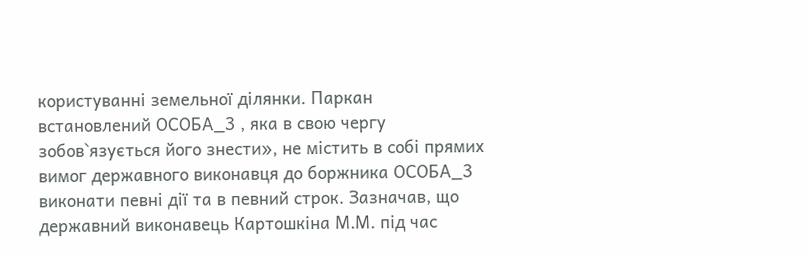користуванні земельної ділянки. Паркан встановлений ОСОБА_3 , яка в свою чергу зобов`язується його знести», не містить в собі прямих вимог державного виконавця до боржника ОСОБА_3 виконати певні дії та в певний строк. Зазначав, що державний виконавець Картошкіна М.М. під час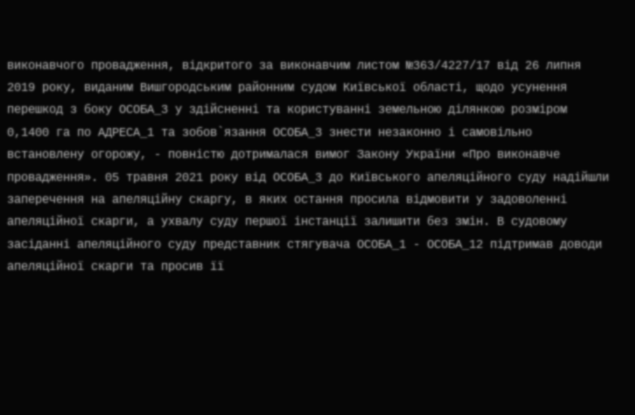виконавчого провадження, відкритого за виконавчим листом №363/4227/17 від 26 липня 2019 року, виданим Вишгородським районним судом Київської області, щодо усунення перешкод з боку ОСОБА_3 у здійсненні та користуванні земельною ділянкою розміром 0,1400 га по АДРЕСА_1 та зобов`язання ОСОБА_3 знести незаконно і самовільно встановлену огорожу, - повністю дотрималася вимог Закону України «Про виконавче провадження». 05 травня 2021 року від ОСОБА_3 до Київського апеляційного суду надійшли заперечення на апеляційну скаргу, в яких остання просила відмовити у задоволенні апеляційної скарги, а ухвалу суду першої інстанції залишити без змін. В судовому засіданні апеляційного суду представник стягувача ОСОБА_1 - ОСОБА_12 підтримав доводи апеляційної скарги та просив її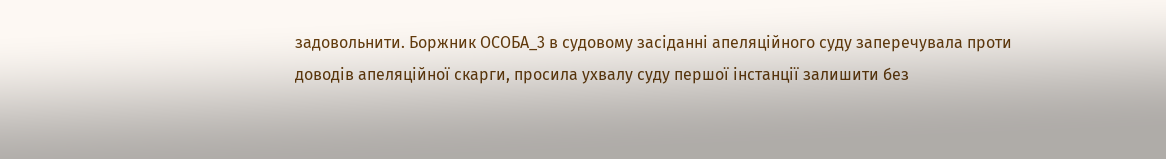задовольнити. Боржник ОСОБА_3 в судовому засіданні апеляційного суду заперечувала проти доводів апеляційної скарги, просила ухвалу суду першої інстанції залишити без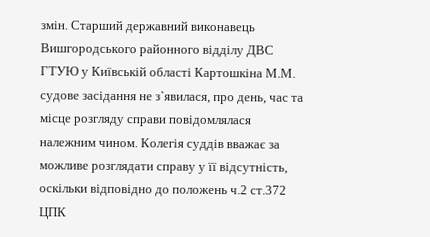змін. Старший державний виконавець Вишгородського районного відділу ДВС ГТУЮ у Київській області Картошкіна М.М. судове засідання не з`явилася, про день, час та місце розгляду справи повідомлялася належним чином. Колегія суддів вважає за можливе розглядати справу у її відсутність, оскільки відповідно до положень ч.2 ст.372 ЦПК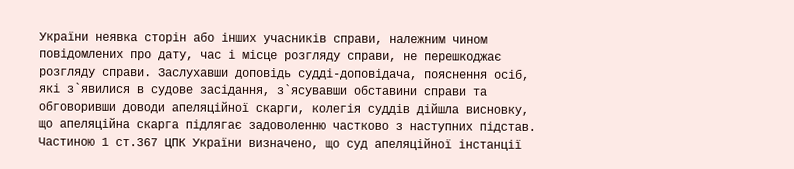України неявка сторін або інших учасників справи, належним чином повідомлених про дату, час і місце розгляду справи, не перешкоджає розгляду справи. Заслухавши доповідь судді-доповідача, пояснення осіб, які з`явилися в судове засідання, з`ясувавши обставини справи та обговоривши доводи апеляційної скарги, колегія суддів дійшла висновку, що апеляційна скарга підлягає задоволенню частково з наступних підстав. Частиною 1 ст.367 ЦПК України визначено, що суд апеляційної інстанції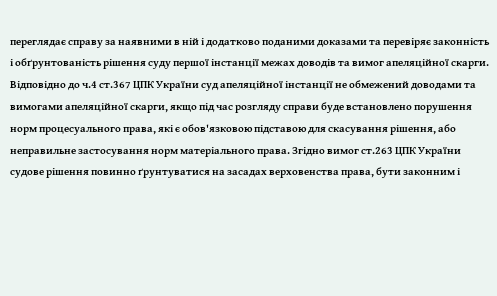переглядає справу за наявними в ній і додатково поданими доказами та перевіряє законність і обґрунтованість рішення суду першої інстанції межах доводів та вимог апеляційної скарги. Відповідно до ч.4 ст.367 ЦПК України суд апеляційної інстанції не обмежений доводами та вимогами апеляційної скарги, якщо під час розгляду справи буде встановлено порушення норм процесуального права, які є обов'язковою підставою для скасування рішення, або неправильне застосування норм матеріального права. Згідно вимог ст.263 ЦПК України судове рішення повинно ґрунтуватися на засадах верховенства права, бути законним і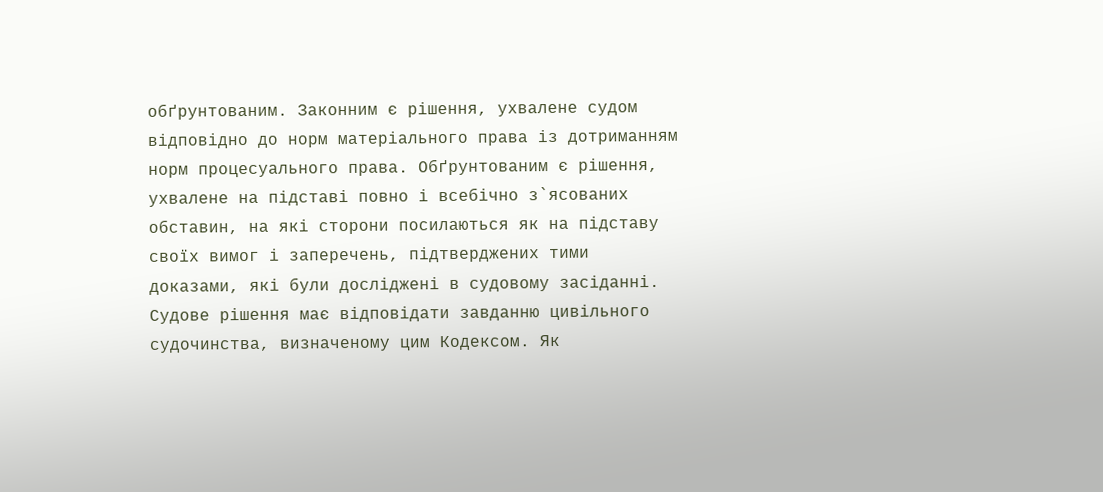обґрунтованим. Законним є рішення, ухвалене судом відповідно до норм матеріального права із дотриманням норм процесуального права. Обґрунтованим є рішення, ухвалене на підставі повно і всебічно з`ясованих обставин, на які сторони посилаються як на підставу своїх вимог і заперечень, підтверджених тими доказами, які були досліджені в судовому засіданні. Судове рішення має відповідати завданню цивільного судочинства, визначеному цим Кодексом. Як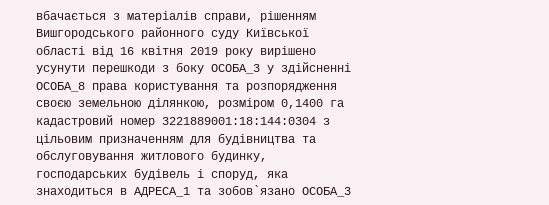вбачається з матеріалів справи, рішенням Вишгородського районного суду Київської області від 16 квітня 2019 року вирішено усунути перешкоди з боку ОСОБА_3 у здійсненні ОСОБА_8 права користування та розпорядження своєю земельною ділянкою, розміром 0,1400 га кадастровий номер 3221889001:18:144:0304 з цільовим призначенням для будівництва та обслуговування житлового будинку, господарських будівель і споруд, яка знаходиться в АДРЕСА_1 та зобов`язано ОСОБА_3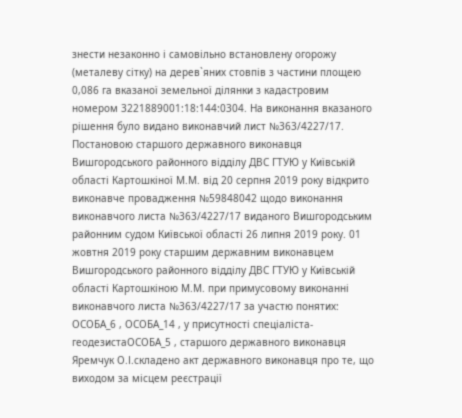знести незаконно і самовільно встановлену огорожу (металеву сітку) на дерев`яних стовпів з частини площею 0,086 га вказаної земельної ділянки з кадастровим номером 3221889001:18:144:0304. На виконання вказаного рішення було видано виконавчий лист №363/4227/17. Постановою старшого державного виконавця Вишгородського районного відділу ДВС ГТУЮ у Київській області Картошкіної М.М. від 20 серпня 2019 року відкрито виконавче провадження №59848042 щодо виконання виконавчого листа №363/4227/17 виданого Вишгородським районним судом Київської області 26 липня 2019 року. 01 жовтня 2019 року старшим державним виконавцем Вишгородського районного відділу ДВС ГТУЮ у Київській області Картошкіною М.М. при примусовому виконанні виконавчого листа №363/4227/17 за участю понятих: ОСОБА_6 , ОСОБА_14 , у присутності спеціаліста-геодезистаОСОБА_5 , старшого державного виконавця Яремчук О.І.складено акт державного виконавця про те, що виходом за місцем реєстрації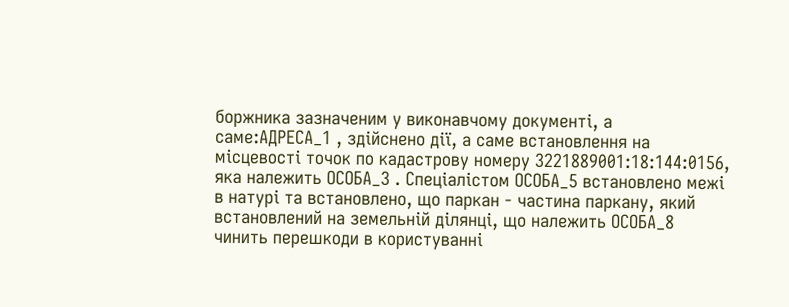боржника зазначеним у виконавчому документі, а саме:АДРЕСА_1 , здійснено дії, а саме встановлення на місцевості точок по кадастрову номеру 3221889001:18:144:0156, яка належить ОСОБА_3 . Спеціалістом ОСОБА_5 встановлено межі в натурі та встановлено, що паркан - частина паркану, який встановлений на земельній ділянці, що належить ОСОБА_8 чинить перешкоди в користуванні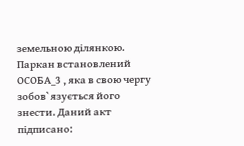земельною ділянкою. Паркан встановлений ОСОБА_3 , яка в свою чергу зобов`язується його знести. Даний акт підписано: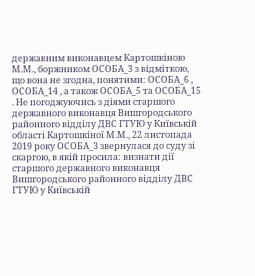державним виконавцем Картошкіною М.М., боржником ОСОБА_3 з відміткою, що вона не згодна, понятими: ОСОБА_6 , ОСОБА_14 , а також ОСОБА_5 та ОСОБА_15 . Не погоджуючись з діями старшого державного виконавця Вишгородського районного відділу ДВС ГТУЮ у Київській області Картошкіної М.М., 22 листопада 2019 року ОСОБА_3 звернулася до суду зі скаргою, в якій просила: визнати дії старшого державного виконавця Вишгородського районного відділу ДВС ГТУЮ у Київській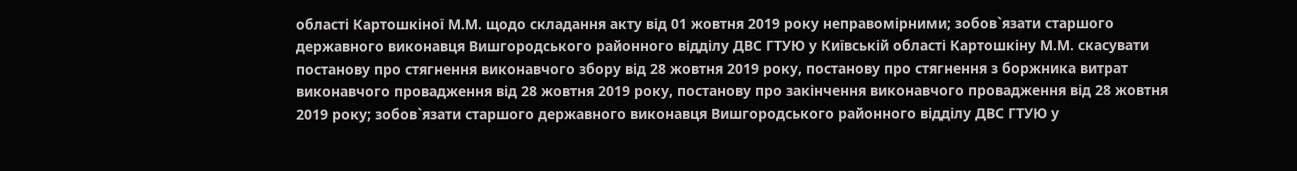області Картошкіної М.М. щодо складання акту від 01 жовтня 2019 року неправомірними; зобов`язати старшого державного виконавця Вишгородського районного відділу ДВС ГТУЮ у Київській області Картошкіну М.М. скасувати постанову про стягнення виконавчого збору від 28 жовтня 2019 року, постанову про стягнення з боржника витрат виконавчого провадження від 28 жовтня 2019 року, постанову про закінчення виконавчого провадження від 28 жовтня 2019 року; зобов`язати старшого державного виконавця Вишгородського районного відділу ДВС ГТУЮ у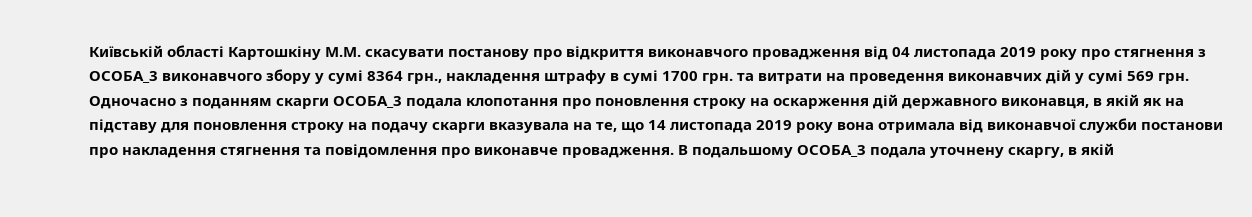Київській області Картошкіну М.М. скасувати постанову про відкриття виконавчого провадження від 04 листопада 2019 року про стягнення з ОСОБА_3 виконавчого збору у сумі 8364 грн., накладення штрафу в сумі 1700 грн. та витрати на проведення виконавчих дій у сумі 569 грн. Одночасно з поданням скарги ОСОБА_3 подала клопотання про поновлення строку на оскарження дій державного виконавця, в якій як на підставу для поновлення строку на подачу скарги вказувала на те, що 14 листопада 2019 року вона отримала від виконавчої служби постанови про накладення стягнення та повідомлення про виконавче провадження. В подальшому ОСОБА_3 подала уточнену скаргу, в якій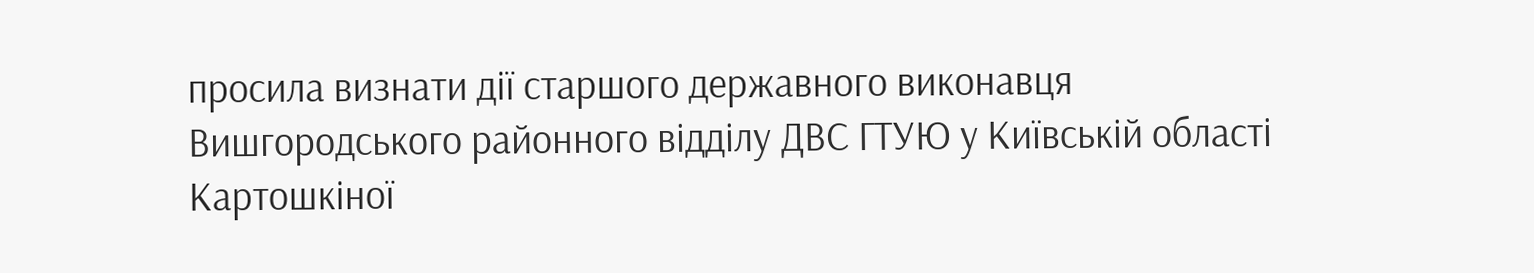просила визнати дії старшого державного виконавця Вишгородського районного відділу ДВС ГТУЮ у Київській області Картошкіної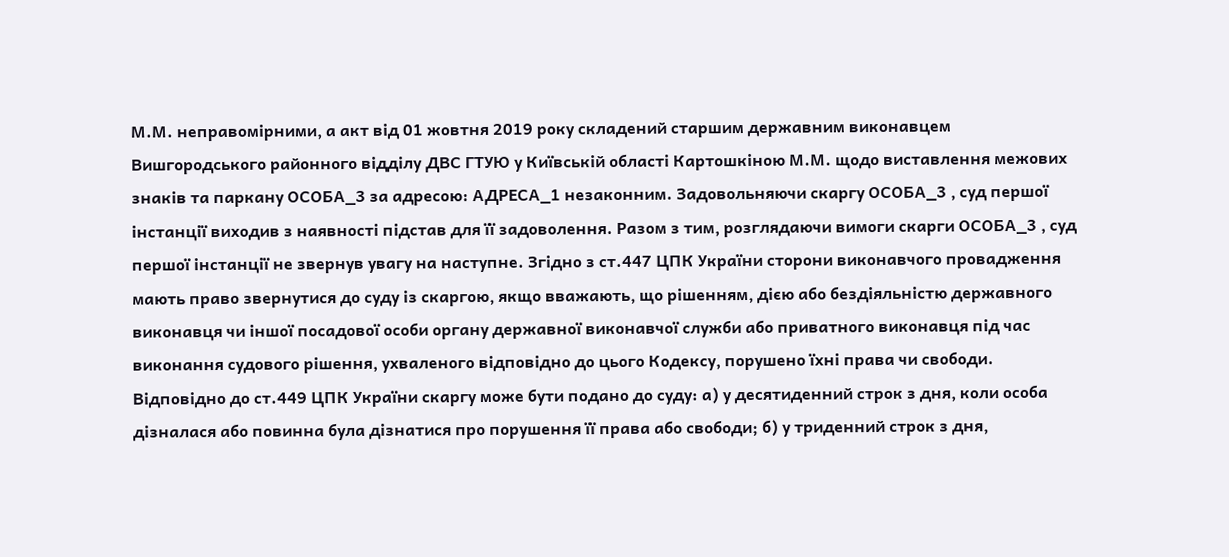М.М. неправомірними, а акт від 01 жовтня 2019 року складений старшим державним виконавцем Вишгородського районного відділу ДВС ГТУЮ у Київській області Картошкіною М.М. щодо виставлення межових знаків та паркану ОСОБА_3 за адресою: АДРЕСА_1 незаконним. Задовольняючи скаргу ОСОБА_3 , суд першої інстанції виходив з наявності підстав для її задоволення. Разом з тим, розглядаючи вимоги скарги ОСОБА_3 , суд першої інстанції не звернув увагу на наступне. Згідно з ст.447 ЦПК України сторони виконавчого провадження мають право звернутися до суду із скаргою, якщо вважають, що рішенням, дією або бездіяльністю державного виконавця чи іншої посадової особи органу державної виконавчої служби або приватного виконавця під час виконання судового рішення, ухваленого відповідно до цього Кодексу, порушено їхні права чи свободи. Відповідно до ст.449 ЦПК України скаргу може бути подано до суду: а) у десятиденний строк з дня, коли особа дізналася або повинна була дізнатися про порушення її права або свободи; б) у триденний строк з дня,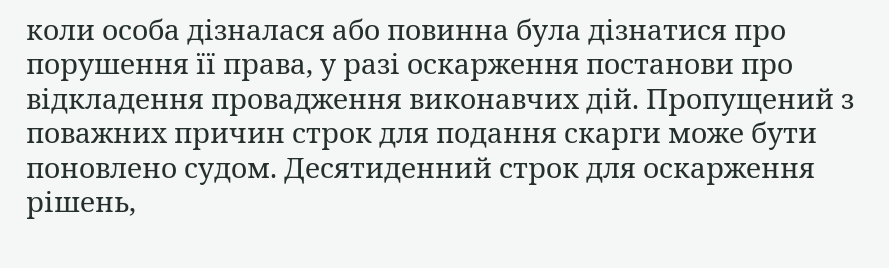коли особа дізналася або повинна була дізнатися про порушення її права, у разі оскарження постанови про відкладення провадження виконавчих дій. Пропущений з поважних причин строк для подання скарги може бути поновлено судом. Десятиденний строк для оскарження рішень,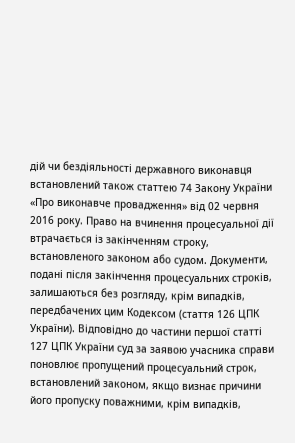дій чи бездіяльності державного виконавця встановлений також статтею 74 Закону України «Про виконавче провадження» від 02 червня 2016 року. Право на вчинення процесуальної дії втрачається із закінченням строку, встановленого законом або судом. Документи, подані після закінчення процесуальних строків, залишаються без розгляду, крім випадків, передбачених цим Кодексом (стаття 126 ЦПК України). Відповідно до частини першої статті 127 ЦПК України суд за заявою учасника справи поновлює пропущений процесуальний строк, встановлений законом, якщо визнає причини його пропуску поважними, крім випадків,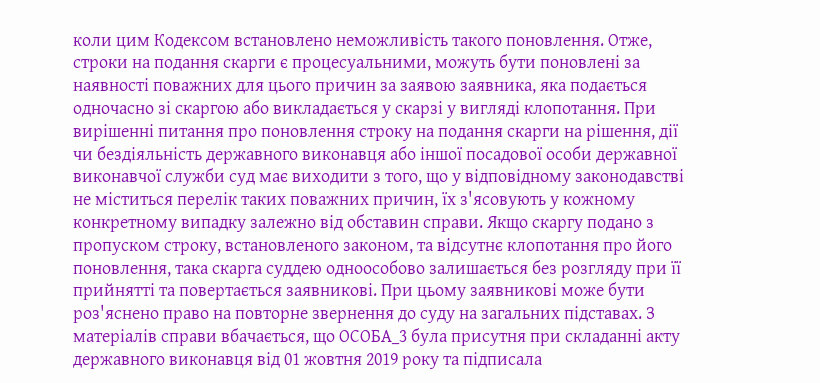коли цим Кодексом встановлено неможливість такого поновлення. Отже, строки на подання скарги є процесуальними, можуть бути поновлені за наявності поважних для цього причин за заявою заявника, яка подається одночасно зі скаргою або викладається у скарзі у вигляді клопотання. При вирішенні питання про поновлення строку на подання скарги на рішення, дії чи бездіяльність державного виконавця або іншої посадової особи державної виконавчої служби суд має виходити з того, що у відповідному законодавстві не міститься перелік таких поважних причин, їх з'ясовують у кожному конкретному випадку залежно від обставин справи. Якщо скаргу подано з пропуском строку, встановленого законом, та відсутнє клопотання про його поновлення, така скарга суддею одноособово залишається без розгляду при її прийнятті та повертається заявникові. При цьому заявникові може бути роз'яснено право на повторне звернення до суду на загальних підставах. З матеріалів справи вбачається, що ОСОБА_3 була присутня при складанні акту державного виконавця від 01 жовтня 2019 року та підписала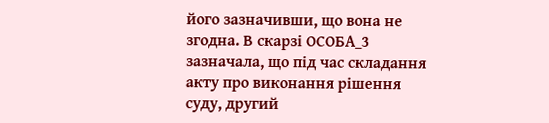його зазначивши, що вона не згодна. В скарзі ОСОБА_3 зазначала, що під час складання акту про виконання рішення суду, другий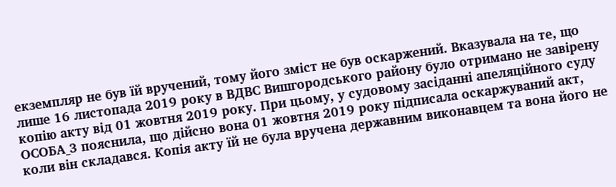екземпляр не був їй вручений, тому його зміст не був оскаржений. Вказувала на те, що лише 16 листопада 2019 року в ВДВС Вишгородського району було отримано не завірену копію акту від 01 жовтня 2019 року. При цьому, у судовому засіданні апеляційного суду ОСОБА_3 пояснила, що дійсно вона 01 жовтня 2019 року підписала оскаржуваний акт, коли він складався. Копія акту їй не була вручена державним виконавцем та вона його не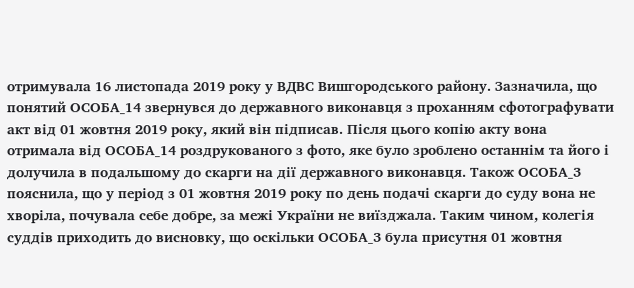отримувала 16 листопада 2019 року у ВДВС Вишгородського району. Зазначила, що понятий ОСОБА_14 звернувся до державного виконавця з проханням сфотографувати акт від 01 жовтня 2019 року, який він підписав. Після цього копію акту вона отримала від ОСОБА_14 роздрукованого з фото, яке було зроблено останнім та його і долучила в подальшому до скарги на дії державного виконавця. Також ОСОБА_3 пояснила, що у період з 01 жовтня 2019 року по день подачі скарги до суду вона не хворіла, почувала себе добре, за межі України не виїзджала. Таким чином, колегія суддів приходить до висновку, що оскільки ОСОБА_3 була присутня 01 жовтня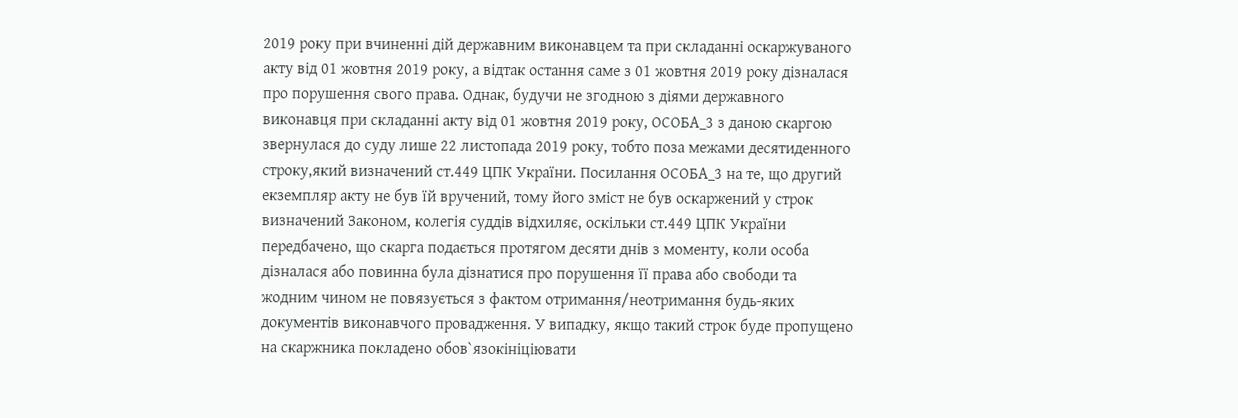2019 року при вчиненні дій державним виконавцем та при складанні оскаржуваного акту від 01 жовтня 2019 року, а відтак остання саме з 01 жовтня 2019 року дізналася про порушення свого права. Однак, будучи не згодною з діями державного виконавця при складанні акту від 01 жовтня 2019 року, ОСОБА_3 з даною скаргою звернулася до суду лише 22 листопада 2019 року, тобто поза межами десятиденного строку,який визначений ст.449 ЦПК України. Посилання ОСОБА_3 на те, що другий екземпляр акту не був їй вручений, тому його зміст не був оскаржений у строк визначений Законом, колегія суддів відхиляє, оскільки ст.449 ЦПК України передбачено, що скарга подається протягом десяти днів з моменту, коли особа дізналася або повинна була дізнатися про порушення її права або свободи та жодним чином не повязується з фактом отримання/неотримання будь-яких документів виконавчого провадження. У випадку, якщо такий строк буде пропущено на скаржника покладено обов`язокініціювати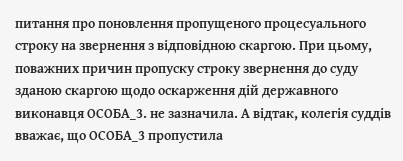питання про поновлення пропущеного процесуального строку на звернення з відповідною скаргою. При цьому, поважних причин пропуску строку звернення до суду зданою скаргою щодо оскарження дій державного виконавця ОСОБА_3. не зазначила. А відтак, колегія суддів вважає, що ОСОБА_3 пропустила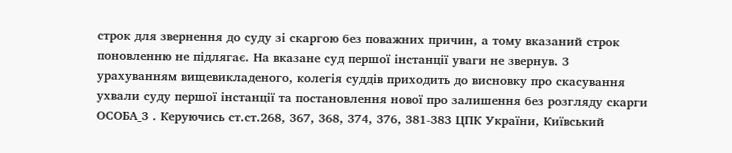строк для звернення до суду зі скаргою без поважних причин, а тому вказаний строк поновленню не підлягає. На вказане суд першої інстанції уваги не звернув. З урахуванням вищевикладеного, колегія суддів приходить до висновку про скасування ухвали суду першої інстанції та постановлення нової про залишення без розгляду скарги ОСОБА_3 . Керуючись ст.ст.268, 367, 368, 374, 376, 381-383 ЦПК України, Київський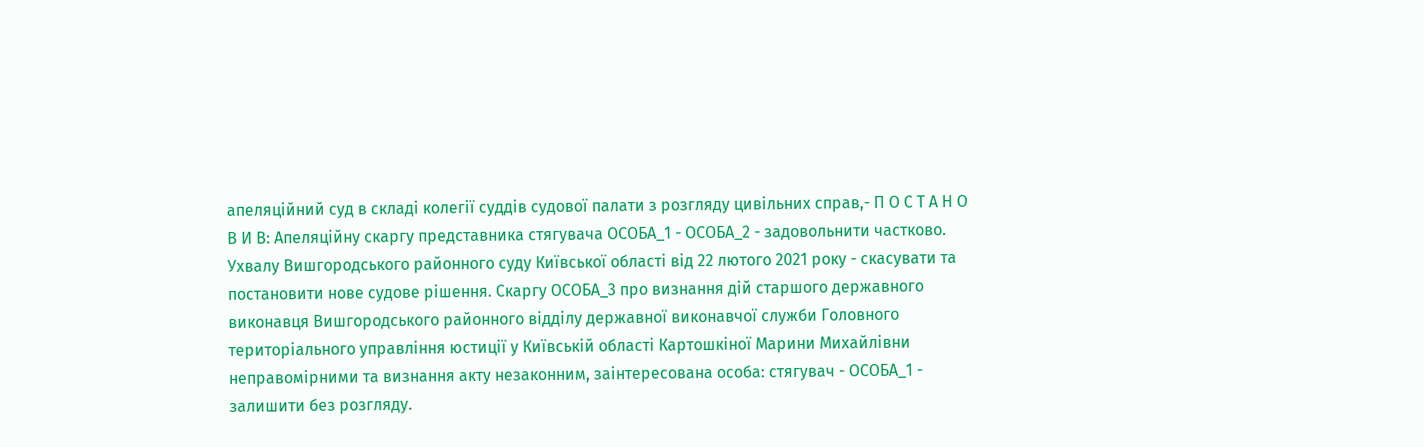апеляційний суд в складі колегії суддів судової палати з розгляду цивільних справ,- П О С Т А Н О В И В: Апеляційну скаргу представника стягувача ОСОБА_1 - ОСОБА_2 - задовольнити частково. Ухвалу Вишгородського районного суду Київської області від 22 лютого 2021 року - скасувати та постановити нове судове рішення. Скаргу ОСОБА_3 про визнання дій старшого державного виконавця Вишгородського районного відділу державної виконавчої служби Головного територіального управління юстиції у Київській області Картошкіної Марини Михайлівни неправомірними та визнання акту незаконним, заінтересована особа: стягувач - ОСОБА_1 - залишити без розгляду.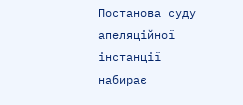Постанова суду апеляційної інстанції набирає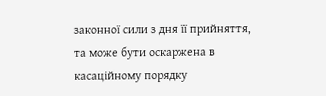законної сили з дня її прийняття, та може бути оскаржена в касаційному порядку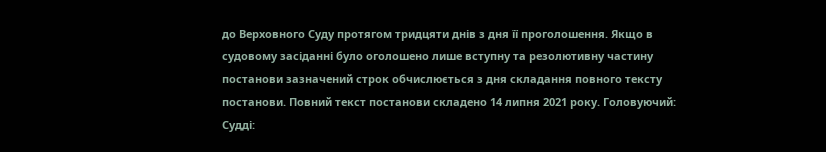до Верховного Суду протягом тридцяти днів з дня її проголошення. Якщо в судовому засіданні було оголошено лише вступну та резолютивну частину постанови зазначений строк обчислюється з дня складання повного тексту постанови. Повний текст постанови складено 14 липня 2021 року. Головуючий: Судді: